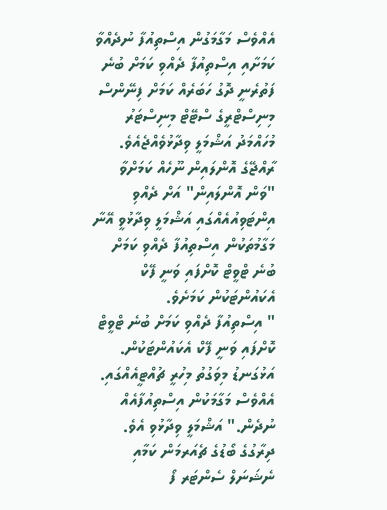އެއްވެސް މަގާމަގުން އިސްތިއުފާ ނުދެއްވާ ކަމަށާއި އިސްތިއުފާ ދެއްވި ކަމަށް ބުނެ ފަތުރެނީ ދޮގު ހަބަރެއް ކަމަށް ފިނޭންސް މިނިސްޓްރީގެ ސްޓޭޓް މިނިސްޓަރު މުހައްމަދު އަޝްމަލީ ވިދާޅުވެއްޖެއެވެ.
ރާއްޖޭގެ އޮންލައިން ނޫހެއް ކަމަށްވާ "ވަން އޮންލައިން" އަށް ދެއްވި އިންޓަވިއުއެއްގައި އަޝްމަލީ ވިދާޅުވީ އޭނާ މަގާމުތަކުން އިސްތިއުފާ ދެއްވި ކަމަށް ބުނެ ޓްވީޓް ކޮށްފައި ވަނީ ފޭކް އެކައުންޓަކުން ކަމަށެވެ.
" އިސްތިއުފާ ދެއްވި ކަމަށް ބުނެ ޓްވީޓް ކޮށްފައި ވަނީ ފޭކް އެކައުންޓަކުން. އަޅުގަނޑު މިވަގުތު މިހުރީ ޗުއްޓީއެއްގައި. އެއްވެސް މަގާމަކުން އިސްތިއުފާއެއް ނުދެން." އަޝްމަލީ ވިދާޅުވި އެވެ.
ދިރާގުގެ ބޯޑުގެ ޗެއަރމަން ކަމާއި ނެޝަނަލް ސެންޓަރ ފޯ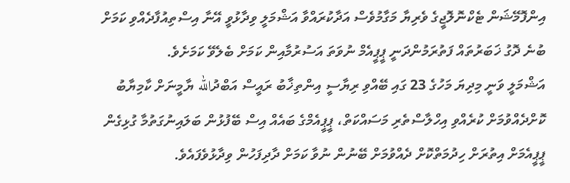އިންފޮމޭޝަން ޓެކްނޮލޮޖީގެ ވެރިޔާ މަގާމުވެސް އަދާކުރައްވާ އަޝްމަލީ ވިދާޅުވީ އޭނާ އިސްތިއުފާދެއްވި ކަމަށް ބުނެ ދޮގު ޚަބަރުތައް ފަތުރަމުންދަނީ ޕީޕީއެމް ނުވަތަ އަސުރުމާއިން ކަމަށް ބެލެވޭ ކަމަށެވެ.
އަޝްމަލީ ވަނީ މިދިޔަ މަހުގެ 23 ގައި ބޭއްވި ރިޔާސީ އިންތިޚާބު ރައީސް އަބްދުالله ޔާމީނަށް ކާމިޔާބު ކޮށްދެއްވުމަށް ކުރެއްވި އިހްލާސްތެރި މަސައްކަތް، ޕީޕީއެމްގެ ބައެއް އިސް ބޭފުޅުން ބަލައިނުގަތުމާ ގުޅިގެން ޕީޕީއެމަށް އިތުރަށް ހިދުމަތްކޮށް ދެއްވުމަށް ބޭނުން ނުވާ ކަމަށް ދާދިފަހުން ވިދާޅުވެފައެވެ.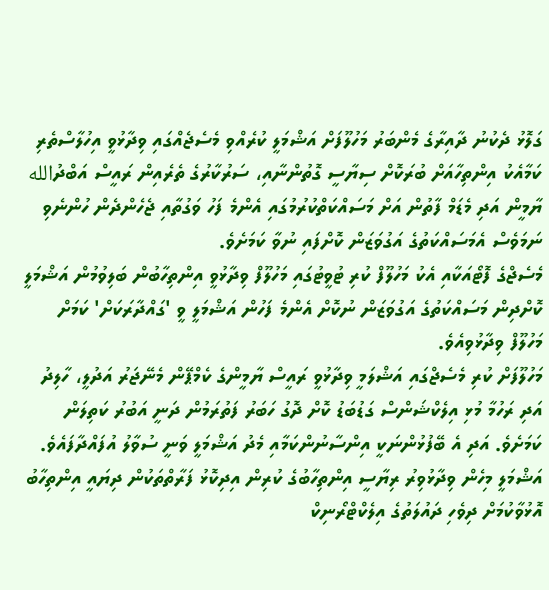ގަލޮޅު ދެކުނު ދާއިރާގެ މެންބަރު މަހުލޫފަށް އަޝްމަލީ ކުރެއްވި މެސެޖެއްގައި ވިދާޅުވީ އިހުލާސްތެރި ކަމާއެކު އިންތިހާއަށް ބުރަކޮށް ސިޔާސީ ގޮތުންނާއި، ސަރުކާރުގެ ތެރެއިން ރައީސް އަބްދުالله ޔާމީން އަދި މެޑަމް ފާތުން އަށް މަސައްކަތްކުރުމުގައި އެންމެ ފަހު ވަގުތާއި ޖެހެންދެން ހުންނެވި ނަމަވެސް އެމަސައްކަތުގެ އަގުވަޒަން ކޮށްފައި ނުވާ ކަމަށެވެ.
މެސެޖްގެ ފޮޓޯއަކާއި އެކު މަހުލޫފް ކުރި ޓުވީޓުގައި މަހުލޫފް ވިދާޅުވީ އިންތިހާބުން ބަލިވުމުން އަޝްމަލީ ކޮށްދިން މަސައްކަތުގެ އަގުވަޒަން ނުކޮށް އެންމެ ފަހުން އަޝްމަލީ ވީ 'ގައްދާރަކަށް' ކަމަށް މަހުލޫފް ވިދާޅުވިއެވެ.
މަހުލޫފަށް ކުރި މެސެޖްގައި އަޝްލަމީ ވިދާޅުވީ ރައީސް ޔާމީންގެ ކެމްޕޭން މެނޭޖަރު އަދުލީ، ހާލިދު އަދި ރަހުމާ މުޅި އިލެކްޝަންސް ގަޑުބަޑު ކޮށް ދޮގު ހަބަރު ފަތުރަމުން ދަނީ އަބުރު ކަތިލަން ކަމަށެވެ. އަދި އެ ބޭފުޅުންނަކީ އިންސާނުންކަމާއި މެދު އަޝްމަލީ ވަނީ ސުވާލު އުފައްދާފައެވެ.
އަޝްމަލީ މިހެން ވިދާޅުވިރު ރިޔާސީ އިންތިހާބުގެ ކުރިން އިދިކޮޅު ފަރާތްތަކުން ދިޔައީ އިންތިހާބު އޮޅުވާކުމަށް ދިވެހި ދައުލަތުގެ އިލެކްޓްރޯނިކް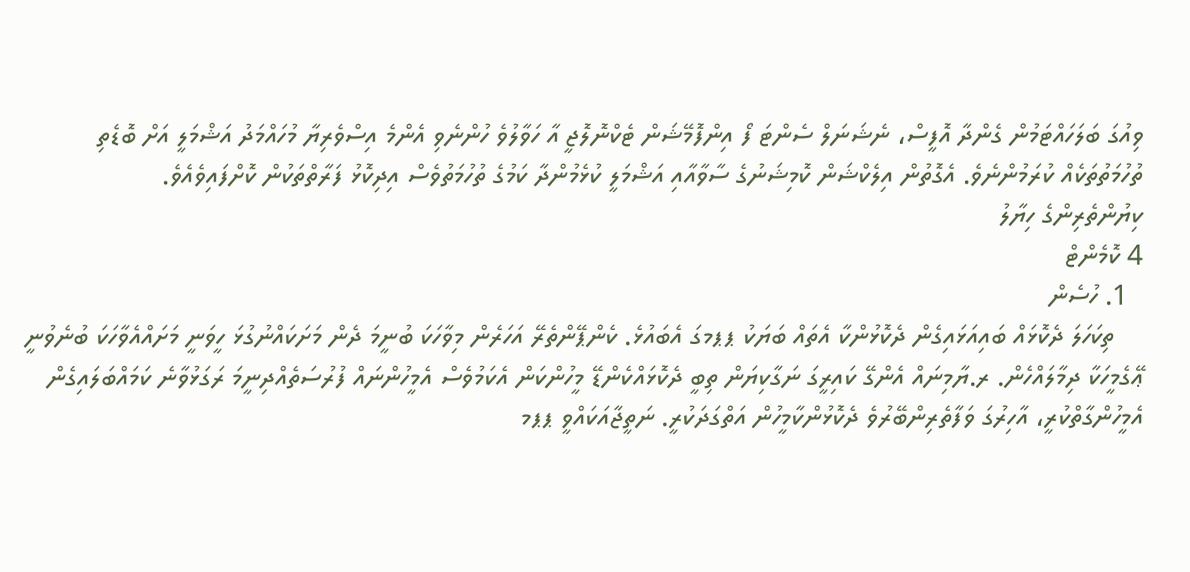ވިއުގަ ބަލަހައްޓަމުން ގެންދާ އޮފީސް، ނެޝަނަލް ސެންޓަ ފޯ އިންފޮމޭޝަން ޓެކްނޮލޮޖީ އާ ހަވާލުވެ ހުންނެވި އެންމެ އިސްވެރިޔާ މުހައްމަދު އަޝްމަލީ އަށް ބޮޑެތި ތުހުމަތުތަކެއް ކުރަމުންނެވެ. އެގޮތުން އިލެކްޝަން ކޮމިޝަނުގެ ސާވާއާއި އަޝްމަލީ ކުޅެމުންދާ ކަމުގެ ތުހުމަތުވެސް އިދިކޮޅު ފަރާތްތަކުން ކޮށްފައިވެއެވެ.
ކިޔުންތެރިންގެ ހިޔާލު
4 ކޮމެންޓް
  1. ހުސެން
    ތިކަހަލަ ދެކޮޅައް ބައިއަޅައިގެން ދެކޮޅުންކާ އެތައް ބަޔަކު ޕޕމގަ އެބައުޅެ. ކެންޕޭންތެރޭ އަހަރެން މިވާހަކަ ބުނީމަ ދެން މަށަކައްނުގުޅަ ހީވަނީ މަށައްއެވާހަކަ ބުނެވުނީ ޢޭގެމީހަކާ ދިމާލައްހެން. ރ.ޔާމިނައް އެންގޭ ކައިރީގަ ނަގާކިޔަން ތިބީ ދެކޮޅައްކެންޑޭ މީހުންކަން އެކަމުވެސް އެމީހުންނައް ފުރުސަތެއްދިނީމަ ރަގަޅުވާނެ ކަމައްބަލައިގެން އެމީހުންގާތްކުރީ، އާހިރުގަ ވަފާތެރިންބޭރުވެ ދެކޮޅުންކާމީހުން އަތްގަދަކުރީ. ނަތީޖާއަކައްވީ ޕޕމ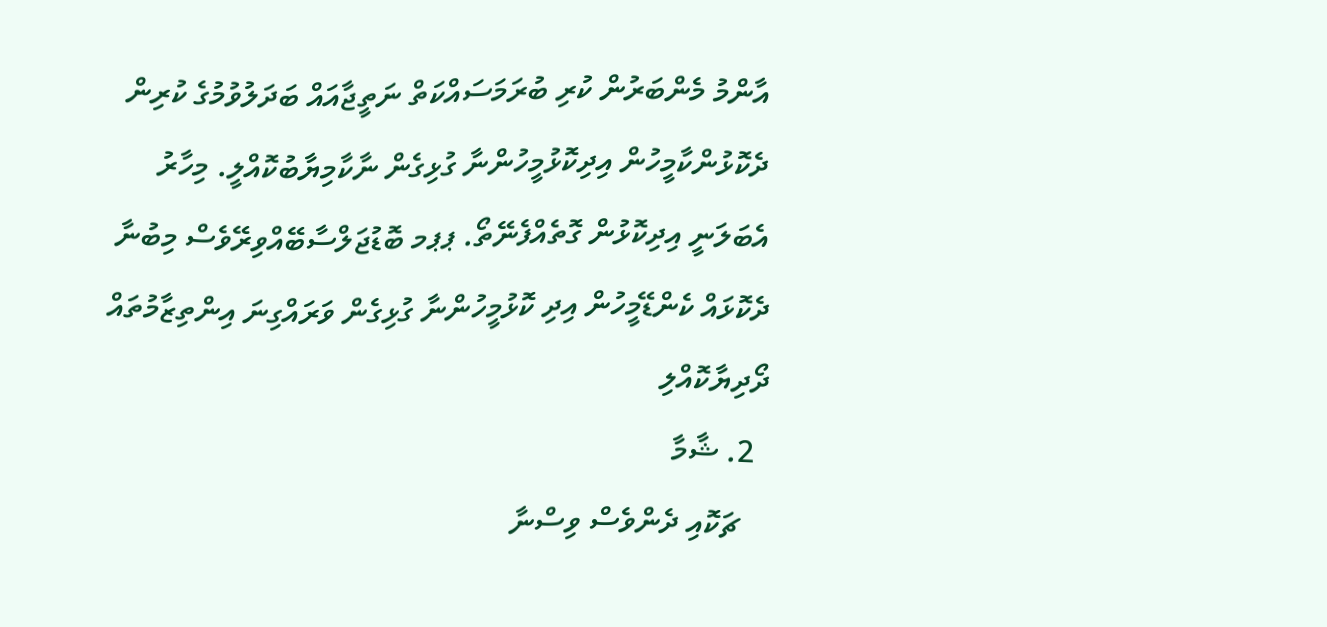އާންމު މެންބަރުން ކުރި ބުރަމަސައްކަތް ނަތީޖާއައް ބަދަލުވުމުގެ ކުރިން ދެކޮޅުންކާމީހުން އިދިކޮޅުމީހުންނާ ގުޅިގެން ނާކާމިޔާބުކޮއްލީ. މިހާރު އެބަލަނީ އިދިކޮޅުން ގޮތެއްފެނޭތޯ. ޕޕމ ބޮޑުޖަލްސާބޭއްވިރޭވެސް މިބުނާ ދެކޮޅައް ކެންޑޭމީހުން އިދި ކޮޅުމީހުންނާ ގުޅިގެން ވަރައްގިނަ އިންތިޒާމުތައް ދޯދިޔާކޮއްލި
  2. ޝާމާ
    ޗަކޮއި ދެންވެސް ވިސްނާ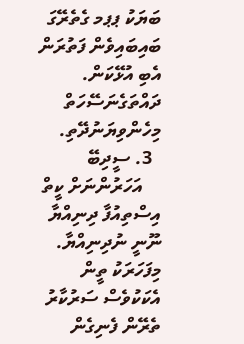ބަޔަކު ޕޕމ ގެތެރޭގަ ބައިބައިވެން ފަތުރަން އެބި އުޅޭކަން. ދައްތަގެނަސޭހަތް މިހެންވިޔަނުދޭތި.
  3. ސީދިބޭ
    އަހަރުންނަށް ކީތް އިސްތިއުފާ ދިނިއްޔާ ނޫނީ ނުދިނިއްޔާ. މިފަހަރަކު ތީން އެކަކުވެސް ސަރުކާރު ތެރޭން ފެނިގެން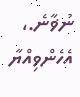ނުޥާނެ.، އެހެންވިއްޔާ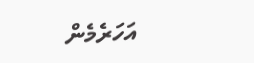އަހަރެމެން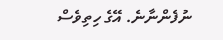ނުފެންނާނެ. އޭގެ ހިތިވެސް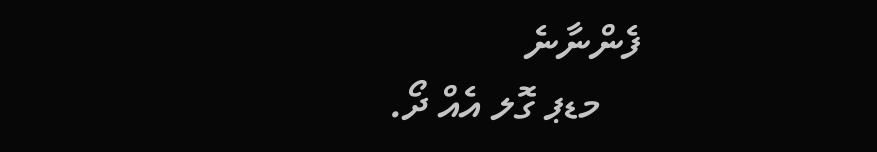ފެންނާނެ
    މޑޕ ގޮލ އެއް ދޯ.